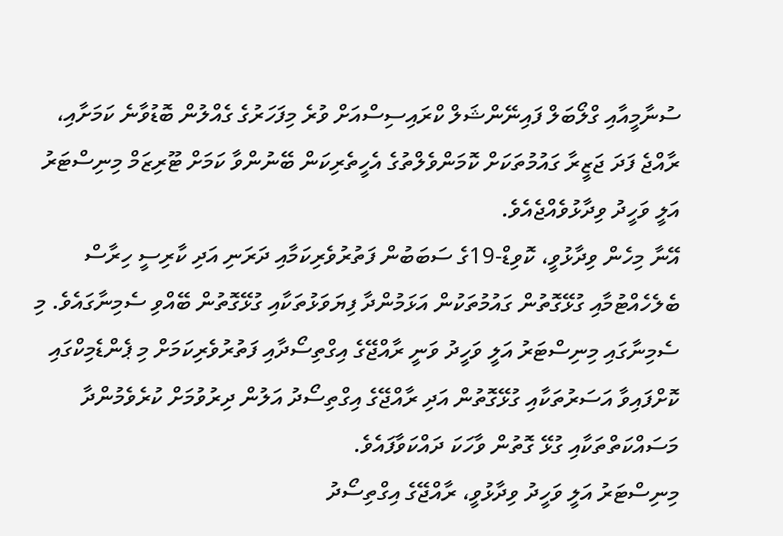ސުނާމީއާއި ގްލޯބަލް ފައިނޭންޝަލް ކްރައިސިސްއަށް ވުރެ މިފަހަރުގެ ގެއްލުން ބޮޑުވާނެ ކަމަށާއި، ރާއްޖެ ފަދަ ޖަޒީރާ ގައުމުތަކަށް ކޮމަންވެލްތުގެ އެހީތެރިކަން ބޭނުންވާ ކަމަށް ޓޫރިޒަމް މިނިސްޓަރު އަލީ ވަހީދު ވިދާޅުވެއްޖެއެވެ.
އޭނާ މިހެން ވިދާޅުވީ، ކޮވިޑް-19ގެ ސަބަބުން ފަތުރުވެރިކަމާއި ދަރަނި އަދި ކާރިސީ ހިރާސް ބެލެހެއްޓުމާއި ގުޅޭގޮތުން ގައުމުތަކުން އަޅަމުންދާ ފިޔަވަޅުތަކާއި ގުޅޭގޮތުން ބޭއްވި ސެމިނާގައެވެ. މި ސެމިނާގައި މިނިސްޓަރު އަލީ ވަހީދު ވަނީ ރާއްޖޭގެ އިގްތިސޯދާއި ފަތުރުވެރިކަމަށް މި ޕެންޑެމިކްގައި ކޮށްފައިވާ އަސަރުތަކާއި ގުޅޭގޮތުން އަދި ރާއްޖޭގެ އިގްތިސޯދު އަލުން ދިރުވުމަށް ކުރެވެމުންދާ މަސައްކަތްތަކާއި ގުޅޭ ގޮތުން ވާހަކަ ދައްކަވާފައެވެ.
މިނިސްޓަރު އަލީ ވަހީދު ވިދާޅުވީ، ރާއްޖޭގެ އިގްތިސޯދު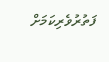ފަތުރުވެރިކަމަށް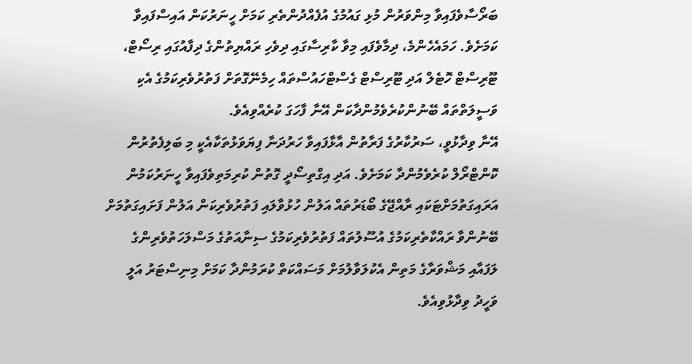ބަރޯސާވެފައިވާ މިންވަރުން މުޅި ގައުމުގެ އުފެއްދުންތެރި ކަމަށް ހީނަރުކަން އައިސްފައިވާ ކަމަށެވެ. ހަމައެހެންމެ، ދިމާވެފައި މިވާ ކާރިސާގައި ދިވެހި ރައްޔިތުންގެ ދިފާއުގައި ރިސޯޓް، ޓޫރިސްޓް ހޮޓެލް އަދި ޓޫރިސްޓް ގެސްޓްހައުސްތައް ހިމެނޭގޮތަށް ފަތުރުވެރިކަމުގެ އެކި ވަސީލަތްތައް ބޭނުންކުރެވެމުންދާކަން އޭނާ ފާހަގަ ކުރެއްވިއެވެ.
އޭނާ ވިދާޅުވީ، ސަރުކާރުގެ ފަރާތުން އާޅާފައިވާ ހަރުދަނާ ފިޔަވަޅުތަކާއެކީ މި ބަލިފެތުރުން ކޮންޓްރޯލް ކުރެވެމުންދާ ކަމަށެވެ. އަދި އިގްތިސޯދީ ގޮތުން ކުރިމަތިވެފައިވާ ހީނަރުކަމުން އަރައިގަތުމަށްޓަކައި ރާއްޖޭގެ ބޯޑަރުތައް އަލުން ހުޅުވާލައި ފަތުރުވެރިކަން އަލުން ފަށައިގަތުމަށް ބޭނުންވާ ރައްކާތެރިކަމުގެ އުސޫލުތައް ފަތުރުވެރިކަމުގެ ސިނާއަތުގެ މަސްލަހަތުވެރިންގެ ލަފައާއި މަޝްވަރާގެ މަތިން އެކުލަވާލުމަށް މަސައްކަތް ކުރަމުންދާ ކަމަށް މިނިސްޓަރު އަލީ ވަހީދު ވިދާޅުވިއެވެ.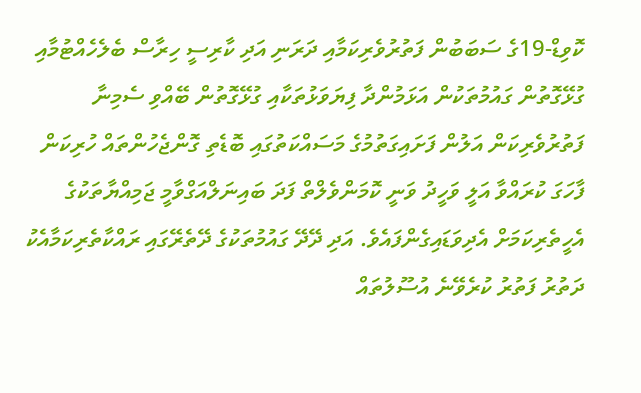ކޮވިޑް-19ގެ ސަބަބުން ފަތުރުވެރިކަމާއި ދަރަނި އަދި ކާރިސީ ހިރާސް ބެލެހެއްޓުމާއި ގުޅޭގޮތުން ގައުމުތަކުން އަޅަމުންދާ ފިޔަވަޅުތަކާއި ގުޅޭގޮތުން ބޭއްވި ސެމިނާ
ފަތުރުވެރިކަން އަލުން ފަށައިގަތުމުގެ މަސައްކަތުގައި ބޮޑެތި ގޮންޖެހުންތައް ހުރިކަން ފާހަގަ ކުރައްވާ އަލީ ވަހީދު ވަނީ ކޮމަންވެލްތް ފަދަ ބައިނަލްއަގްވާމީ ޖަމިއްޔާތަކުގެ އެހީތެރިކަމަށް އެދިވަޑައިގެންފައެވެ. އަދި ދޭދޭ ގައުމުތަކުގެ ދޭތެރޭގައި ރައްކާތެރިކަމާއެކު ދަތުރު ފަތުރު ކުރެވޭނެ އުސޫލުތައް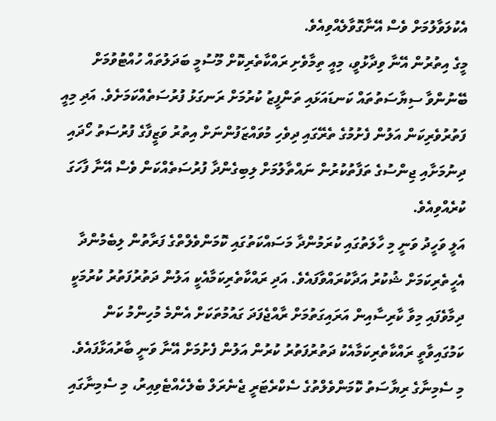އެކުލަވާލުމަށް ވެސް އޭނާގޮވާލެއްވިއެވެ.
މީގެ އިތުރުން އޭނާ ވިދާޅުވީ، މިއީ ތިމާވެށި ރައްކާތެރިކޮށް މޫސުމީ ބަދަލުތައް ހުއްޓުވުމަށް ބޭނުންވާ ސިޔާސަތުތައް ކަނޑައަޅައި ތަންފީޒު ކުރުމަށް ރަނގަޅު ފުރުސަތެއްކަމަށެވެ. އަދި މިއީ ފަތުރުވެރިކަން އަލުން ފެށުމުގެ ތެރޭގައި ދިވެހި މުވައްޒަފުންނަށް އިތުރު ވަޒީފާގެ ފުރުސަތު ހޯދައި ދިނުމަށާއި ޖިންސުގެ ތަފާތުކުރުން ނައްތާލުމަށް ލިބިގެންދާ ފުރުސަތެއްކަން ވެސް އޭނާ ފާހަގަ ކުރެއްވިއެވެ.
އަލީ ވަހީދު ވަނީ މި ހާލަތުގައި ކުރަމުންދާ މަސައްކަތުގައި ކޮމަންވެލްތްގެ ފަރާތުން ލިބެމުންދާ އެހީތެރިކަމަށް ޝުކުރު އަދާކުރައްވާފައެވެ. އަދި ރައްކާތެރިކަމާއެކީ އަލުން ދަތުރުފަތުރު ކުރުމަކީ ދިމާވެފައި މިވާ ކާރިސާއިން އަރައިގަތުމަށް ރާއްޖެފަދަ ގައުމުތަކަށް އެންމެ މުހިންމު ކަން ކަމުގައިވާތީ ރައްކާތެރިކަމާއެކު ދަތުރުފަތުރު ކުރުން އަލުން ފެށުމަށް އޭނާ ވަނީ ބާރުއަޅާފައެވެ.
މި ސެމިނާގެ ރިޔާސަތު ކޮމަންވެލްތުގެ ސެކްރެޓަރީ ޖެނެރަލް ބެލެހެއްޓެވިއިރު، މި ސެމިނާގައި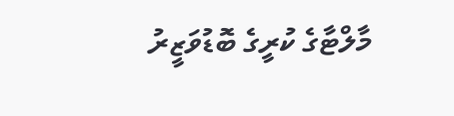މާލްޓާގެ ކުރީގެ ބޮޑުވަޒީރު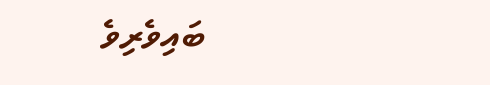ބައިވެރިވެ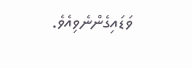ވަޑައިގެންނެވިއެވެ.